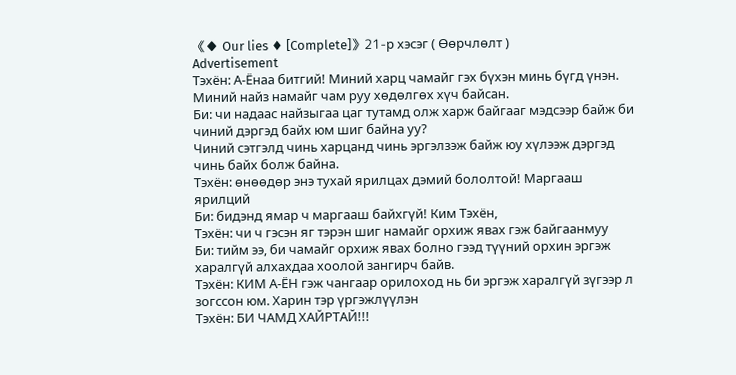《♦ Our lies ♦ [Complete]》21-р хэсэг ( Өөрчлөлт )
Advertisement
Тэхён: А-Ёнаа битгий! Миний харц чамайг гэх бүхэн минь бүгд үнэн. Миний найз намайг чам руу хөдөлгөх хүч байсан.
Би: чи надаас найзыгаа цаг тутамд олж харж байгааг мэдсээр байж би чиний дэргэд байх юм шиг байна уу?
Чиний сэтгэлд чинь харцанд чинь эргэлзэж байж юу хүлээж дэргэд чинь байх болж байна.
Тэхён: өнөөдөр энэ тухай ярилцах дэмий бололтой! Маргааш ярилций
Би: бидэнд ямар ч маргааш байхгүй! Ким Тэхён,
Тэхён: чи ч гэсэн яг тэрэн шиг намайг орхиж явах гэж байгаанмуу
Би: тийм ээ, би чамайг орхиж явах болно гээд түүний орхин эргэж харалгүй алхахдаа хоолой зангирч байв.
Тэхён: КИМ А-ЁН гэж чангаар орилоход нь би эргэж харалгүй зүгээр л зогссон юм. Харин тэр үргэжлүүлэн
Тэхён: БИ ЧАМД ХАЙРТАЙ!!!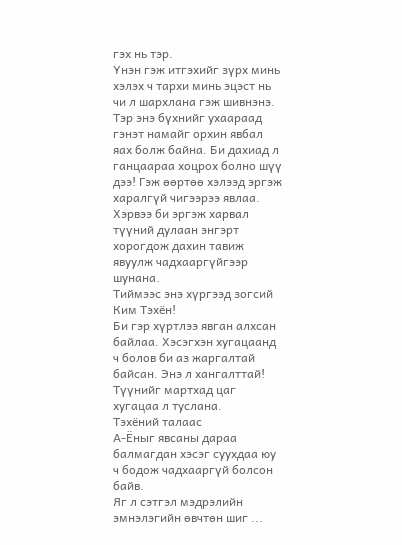гэх нь тэр.
Үнэн гэж итгэхийг зүрх минь хэлэх ч тархи минь эцэст нь чи л шархлана гэж шивнэнэ.
Тэр энэ бүхнийг ухаараад гэнэт намайг орхин явбал яах болж байна. Би дахиад л ганцаараа хоцрох болно шүү дээ! Гэж өөртөө хэлээд эргэж харалгүй чигээрээ явлаа. Хэрвээ би эргэж харвал түүний дулаан энгэрт хорогдож дахин тавиж явуулж чадхааргүйгээр шунана.
Тиймээс энэ хүргээд зогсий Ким Тэхён!
Би гэр хүртлээ явган алхсан байлаа. Хэсэгхэн хугацаанд ч болов би аз жаргалтай байсан. Энэ л хангалттай!
Түүнийг мартхад цаг хугацаа л туслана.
Тэхёний талаас
А-Ёныг явсаны дараа балмагдан хэсэг суухдаа юу ч бодож чадхааргүй болсон байв.
Яг л сэтгэл мэдрэлийн эмнэлэгийн өвчтөн шиг ...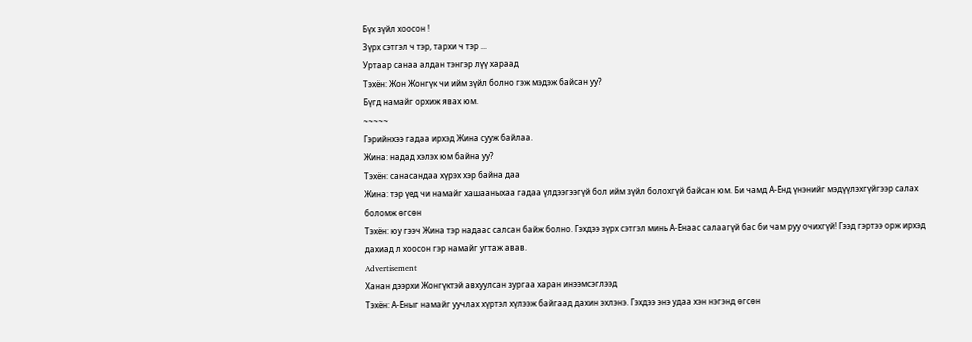Бүх зүйл хоосон !
Зүрх сэтгэл ч тэр, тархи ч тэр ...
Уртаар санаа алдан тэнгэр лүү хараад
Тэхён: Жон Жонгүк чи ийм зүйл болно гэж мэдэж байсан уу?
Бүгд намайг орхиж явах юм.
~~~~~
Гэрийнхээ гадаа ирхэд Жина сууж байлаа.
Жина: надад хэлэх юм байна уу?
Тэхён: санасандаа хүрэх хэр байна даа
Жина: тэр үед чи намайг хашааныхаа гадаа үлдээгээгүй бол ийм зүйл болохгүй байсан юм. Би чамд А-Ёнд үнэнийг мэдүүлэхгүйгээр салах боломж өгсөн
Тэхён: юу гээч Жина тэр надаас салсан байж болно. Гэхдээ зүрх сэтгэл минь А-Ёнаас салаагүй бас би чам руу очихгүй! Гээд гэртээ орж ирхэд дахиад л хоосон гэр намайг угтаж авав.
Advertisement
Ханан дээрхи Жонгүктэй авхуулсан зургаа харан инээмсэглээд
Тэхён: А-Ёныг намайг уучлах хүртэл хүлээж байгаад дахин эхлэнэ. Гэхдээ энэ удаа хэн нэгэнд өгсөн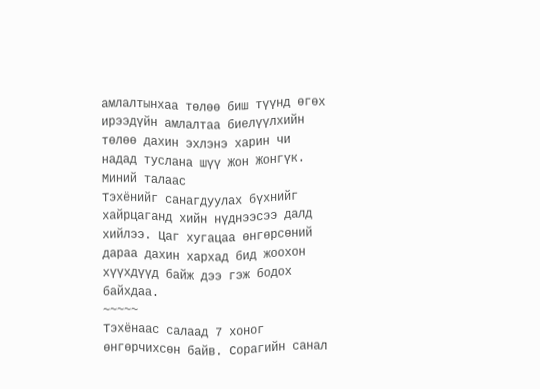амлалтынхаа төлөө биш түүнд өгөх ирээдүйн амлалтаа биелүүлхийн төлөө дахин эхлэнэ харин чи надад туслана шүү Жон Жонгүк.
Миний талаас
Тэхёнийг санагдуулах бүхнийг хайрцаганд хийн нүднээсээ далд хийлээ. Цаг хугацаа өнгөрсөний дараа дахин хархад бид жоохон хүүхдүүд байж дээ гэж бодох байхдаа.
~~~~~
Тэхёнаас салаад 7 хоног өнгөрчихсөн байв. Сорагийн санал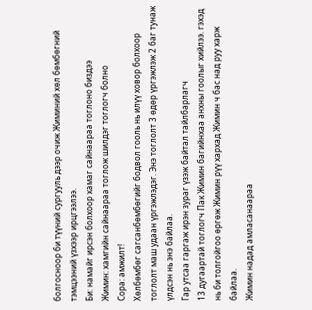болгосноор би түүний сургууль дээр очиж Жиминий хөл бөмбөгний тэмцээний үзхээр ирцгээлээ.
Би: намайг ирсэн болхоор хамаг сайнаараа тоглоно биздээ
Жимин: хамгийн сайнаараа тоглож шилдэг тоглогч болно
Сора: амжилт!
Хөлбөмбөг сагсанбөмбөгийг бодвол гооль нь илүү ховор болхоор тоглолт маш удаан үргэжлэдэг. Энэ тоглолт 3 өдөр үргэжлэж 2 баг тунаж үлдсэн нь энэ байлаа.
Гар утсаа гаргаж ирэн зураг үзэж байтал тайлбарлагч
13 дугаартай тоглогч Пак Жимин багийнхаа анхны гоолыг хийлээ. гэхэд нь би толгойгоо өргөж Жимин рүү хархад Жимин ч бас над руу харж байлаа.
Жимин надад амласанаараа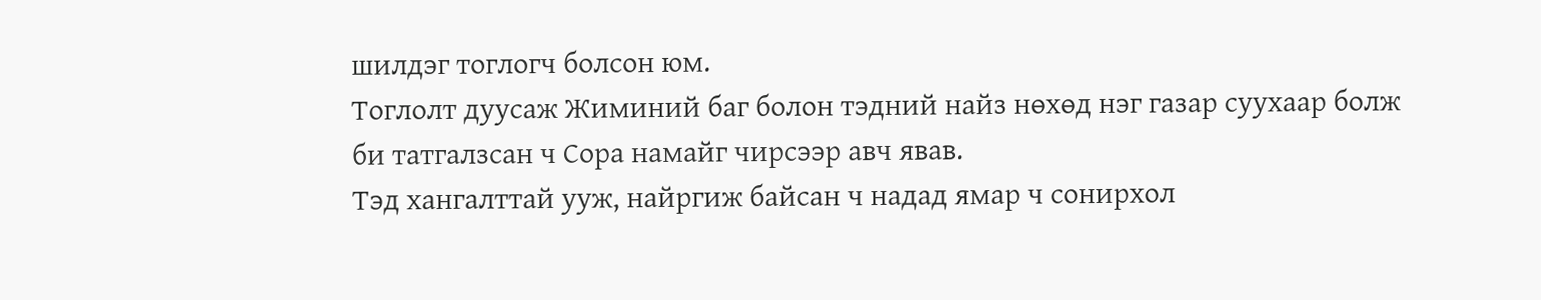шилдэг тоглогч болсон юм.
Тоглолт дуусаж Жиминий баг болон тэдний найз нөхөд нэг газар суухаар болж би татгалзсан ч Сора намайг чирсээр авч явав.
Тэд хангалттай ууж, найргиж байсан ч надад ямар ч сонирхол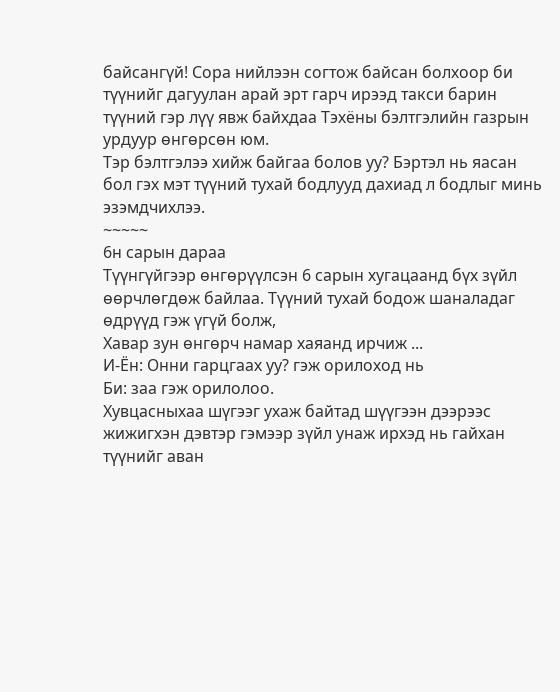байсангүй! Сора нийлээн согтож байсан болхоор би түүнийг дагуулан арай эрт гарч ирээд такси барин түүний гэр лүү явж байхдаа Тэхёны бэлтгэлийн газрын урдуур өнгөрсөн юм.
Тэр бэлтгэлээ хийж байгаа болов уу? Бэртэл нь яасан бол гэх мэт түүний тухай бодлууд дахиад л бодлыг минь эзэмдчихлээ.
~~~~~
6н сарын дараа
Түүнгүйгээр өнгөрүүлсэн 6 сарын хугацаанд бүх зүйл өөрчлөгдөж байлаа. Түүний тухай бодож шаналадаг өдрүүд гэж үгүй болж,
Хавар зун өнгөрч намар хаяанд ирчиж ...
И-Ён: Онни гарцгаах уу? гэж орилоход нь
Би: заа гэж орилолоо.
Хувцасныхаа шүгээг ухаж байтад шүүгээн дээрээс жижигхэн дэвтэр гэмээр зүйл унаж ирхэд нь гайхан түүнийг аван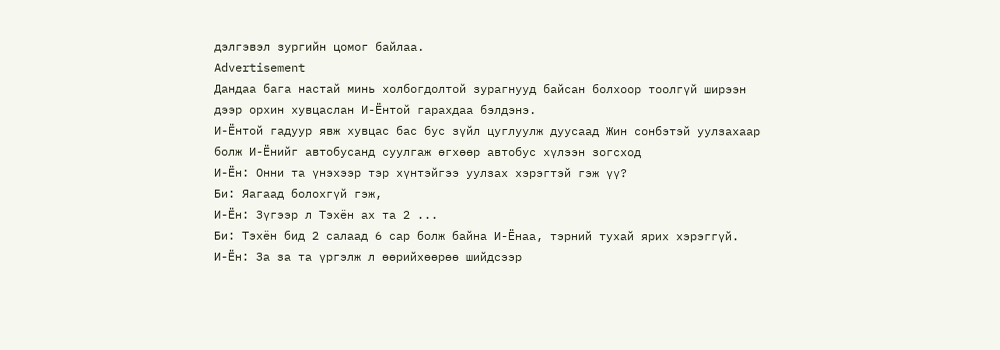дэлгэвэл зургийн цомог байлаа.
Advertisement
Дандаа бага настай минь холбогдолтой зурагнууд байсан болхоор тоолгүй ширээн дээр орхин хувцаслан И-Ёнтой гарахдаа бэлдэнэ.
И-Ёнтой гадуур явж хувцас бас бус зүйл цуглуулж дуусаад Жин сонбэтэй уулзахаар болж И-Ёнийг автобусанд суулгаж өгхөөр автобус хүлээн зогсход
И-Ён: Онни та үнэхээр тэр хүнтэйгээ уулзах хэрэгтэй гэж үү?
Би: Яагаад болохгүй гэж,
И-Ён: Зүгээр л Тэхён ах та 2 ...
Би: Тэхён бид 2 салаад 6 сар болж байна И-Ёнаа, тэрний тухай ярих хэрэггүй.
И-Ён: За за та үргэлж л өөрийхөөрөө шийдсээр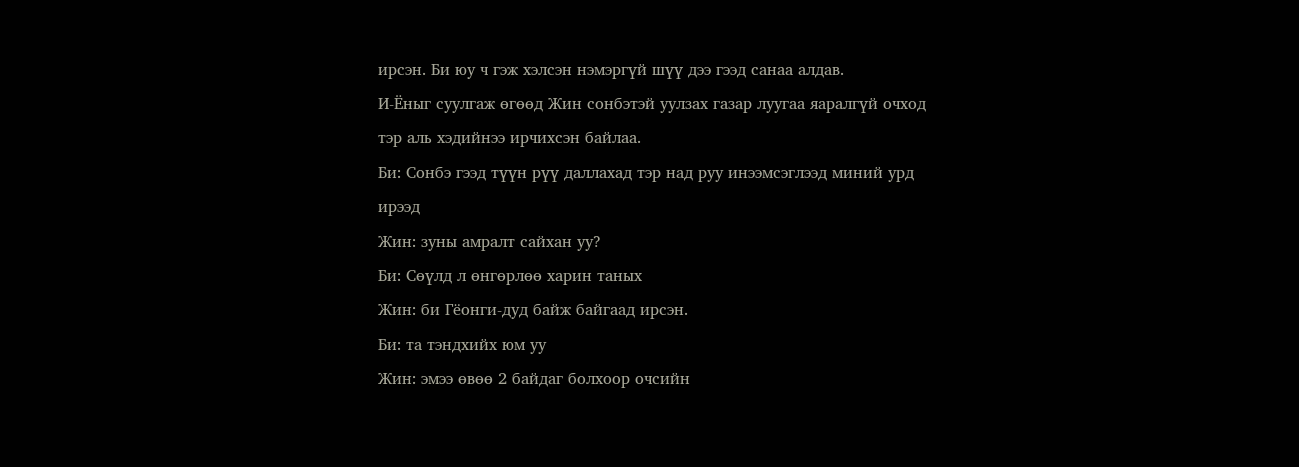ирсэн. Би юу ч гэж хэлсэн нэмэргүй шүү дээ гээд санаа алдав.
И-Ёныг суулгаж өгөөд Жин сонбэтэй уулзах газар луугаа яаралгүй очход тэр аль хэдийнээ ирчихсэн байлаа.
Би: Сонбэ гээд түүн рүү даллахад тэр над руу инээмсэглээд миний урд ирээд
Жин: зуны амралт сайхан уу?
Би: Сөүлд л өнгөрлөө харин таных
Жин: би Гёонги-дуд байж байгаад ирсэн.
Би: та тэндхийх юм уу
Жин: эмээ өвөө 2 байдаг болхоор очсийн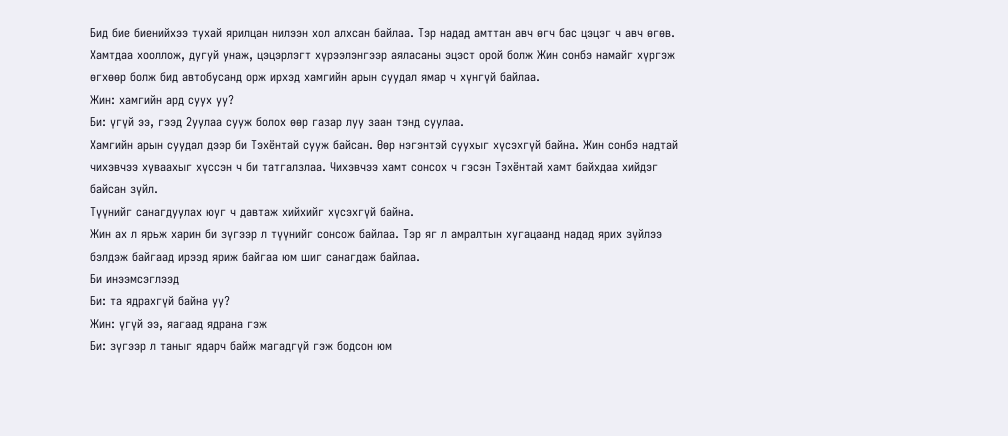Бид бие биенийхээ тухай ярилцан нилээн хол алхсан байлаа. Тэр надад амттан авч өгч бас цэцэг ч авч өгөв.
Хамтдаа хооллож, дугуй унаж, цэцэрлэгт хүрээлэнгээр аяласаны эцэст орой болж Жин сонбэ намайг хүргэж өгхөөр болж бид автобусанд орж ирхэд хамгийн арын суудал ямар ч хүнгүй байлаа.
Жин: хамгийн ард суух уу?
Би: үгүй ээ, гээд 2уулаа сууж болох өөр газар луу заан тэнд суулаа.
Хамгийн арын суудал дээр би Тэхёнтай сууж байсан. Өөр нэгэнтэй суухыг хүсэхгүй байна. Жин сонбэ надтай чихэвчээ хуваахыг хүссэн ч би татгалзлаа. Чихэвчээ хамт сонсох ч гэсэн Тэхёнтай хамт байхдаа хийдэг байсан зүйл.
Түүнийг санагдуулах юуг ч давтаж хийхийг хүсэхгүй байна.
Жин ах л ярьж харин би зүгээр л түүнийг сонсож байлаа. Тэр яг л амралтын хугацаанд надад ярих зүйлээ бэлдэж байгаад ирээд яриж байгаа юм шиг санагдаж байлаа.
Би инээмсэглээд
Би: та ядрахгүй байна уу?
Жин: үгүй ээ, яагаад ядрана гэж
Би: зүгээр л таныг ядарч байж магадгүй гэж бодсон юм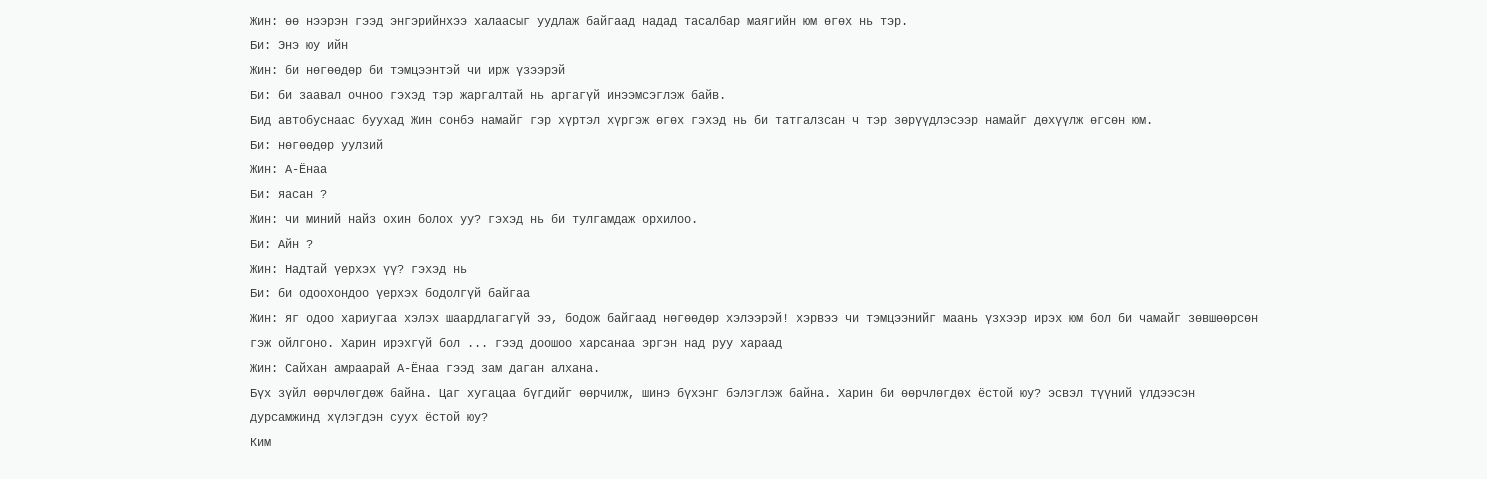Жин: өө нээрэн гээд энгэрийнхээ халаасыг уудлаж байгаад надад тасалбар маягийн юм өгөх нь тэр.
Би: Энэ юу ийн
Жин: би нөгөөдөр би тэмцээнтэй чи ирж үзээрэй
Би: би заавал очноо гэхэд тэр жаргалтай нь аргагүй инээмсэглэж байв.
Бид автобуснаас буухад Жин сонбэ намайг гэр хүртэл хүргэж өгөх гэхэд нь би татгалзсан ч тэр зөрүүдлэсээр намайг дөхүүлж өгсөн юм.
Би: нөгөөдөр уулзий
Жин: А-Ёнаа
Би: яасан ?
Жин: чи миний найз охин болох уу? гэхэд нь би тулгамдаж орхилоо.
Би: Айн ?
Жин: Надтай үерхэх үү? гэхэд нь
Би: би одоохондоо үерхэх бодолгүй байгаа
Жин: яг одоо хариугаа хэлэх шаардлагагүй ээ, бодож байгаад нөгөөдөр хэлээрэй! хэрвээ чи тэмцээнийг маань үзхээр ирэх юм бол би чамайг зөвшөөрсөн гэж ойлгоно. Харин ирэхгүй бол ... гээд доошоо харсанаа эргэн над руу хараад
Жин: Сайхан амраарай А-Ёнаа гээд зам даган алхана.
Бүх зүйл өөрчлөгдөж байна. Цаг хугацаа бүгдийг өөрчилж, шинэ бүхэнг бэлэглэж байна. Харин би өөрчлөгдөх ёстой юу? эсвэл түүний үлдээсэн дурсамжинд хүлэгдэн суух ёстой юу?
Ким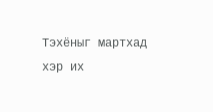Тэхёныг мартхад хэр их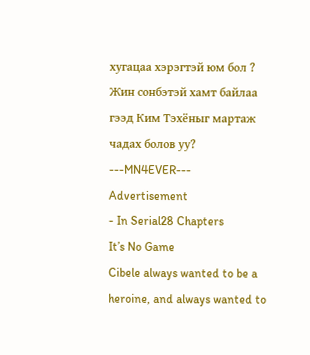хугацаа хэрэгтэй юм бол ? Жин сонбэтэй хамт байлаа гээд Ким Тэхёныг мартаж чадах болов уу?
---MN4EVER---
Advertisement
- In Serial28 Chapters
It’s No Game
Cibele always wanted to be a heroine, and always wanted to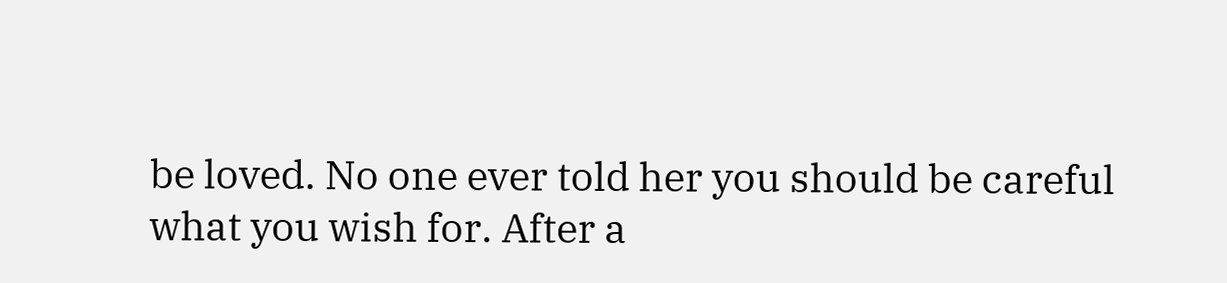be loved. No one ever told her you should be careful what you wish for. After a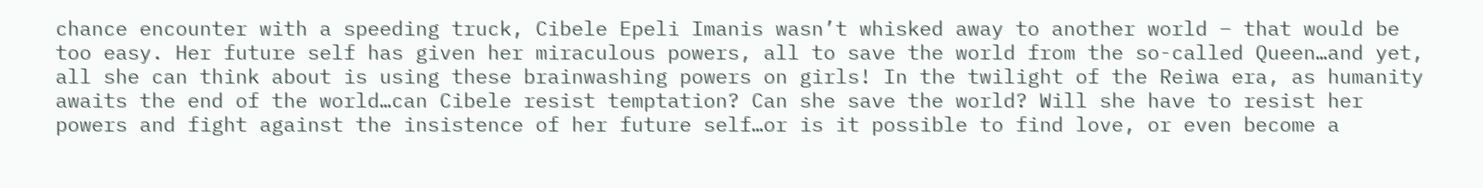chance encounter with a speeding truck, Cibele Epeli Imanis wasn’t whisked away to another world – that would be too easy. Her future self has given her miraculous powers, all to save the world from the so-called Queen…and yet, all she can think about is using these brainwashing powers on girls! In the twilight of the Reiwa era, as humanity awaits the end of the world…can Cibele resist temptation? Can she save the world? Will she have to resist her powers and fight against the insistence of her future self…or is it possible to find love, or even become a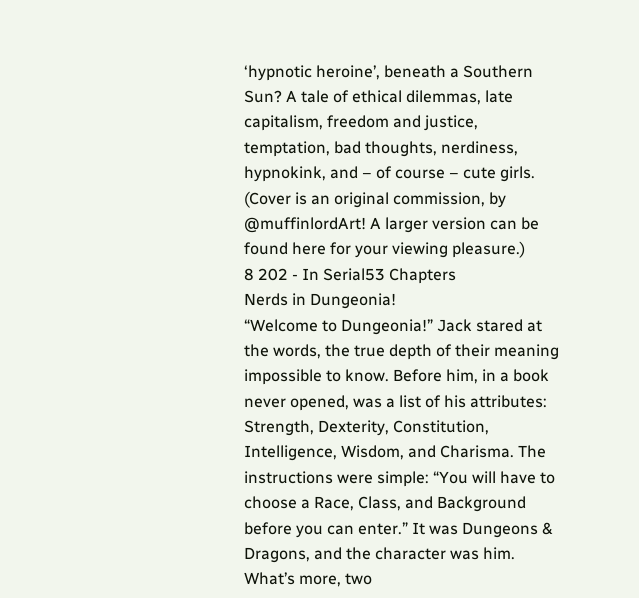‘hypnotic heroine’, beneath a Southern Sun? A tale of ethical dilemmas, late capitalism, freedom and justice, temptation, bad thoughts, nerdiness, hypnokink, and – of course – cute girls. (Cover is an original commission, by @muffinlordArt! A larger version can be found here for your viewing pleasure.)
8 202 - In Serial53 Chapters
Nerds in Dungeonia!
“Welcome to Dungeonia!” Jack stared at the words, the true depth of their meaning impossible to know. Before him, in a book never opened, was a list of his attributes: Strength, Dexterity, Constitution, Intelligence, Wisdom, and Charisma. The instructions were simple: “You will have to choose a Race, Class, and Background before you can enter.” It was Dungeons & Dragons, and the character was him. What’s more, two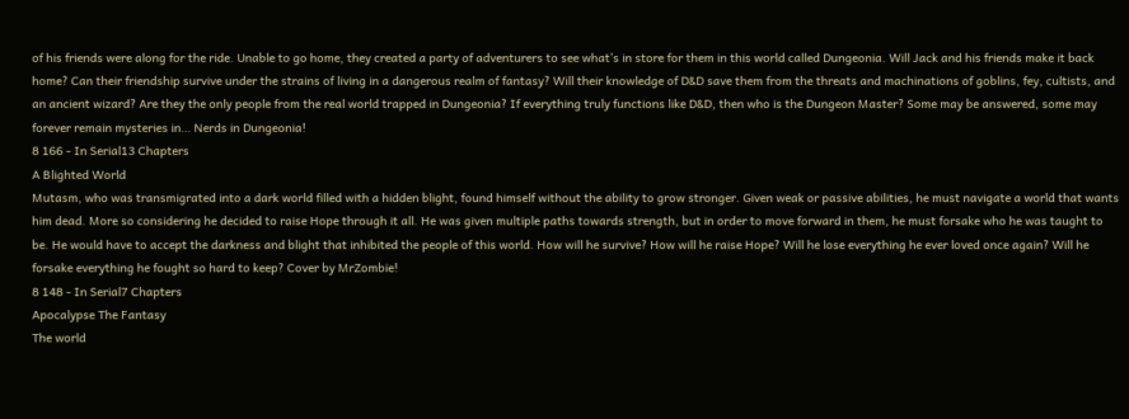of his friends were along for the ride. Unable to go home, they created a party of adventurers to see what’s in store for them in this world called Dungeonia. Will Jack and his friends make it back home? Can their friendship survive under the strains of living in a dangerous realm of fantasy? Will their knowledge of D&D save them from the threats and machinations of goblins, fey, cultists, and an ancient wizard? Are they the only people from the real world trapped in Dungeonia? If everything truly functions like D&D, then who is the Dungeon Master? Some may be answered, some may forever remain mysteries in… Nerds in Dungeonia!
8 166 - In Serial13 Chapters
A Blighted World
Mutasm, who was transmigrated into a dark world filled with a hidden blight, found himself without the ability to grow stronger. Given weak or passive abilities, he must navigate a world that wants him dead. More so considering he decided to raise Hope through it all. He was given multiple paths towards strength, but in order to move forward in them, he must forsake who he was taught to be. He would have to accept the darkness and blight that inhibited the people of this world. How will he survive? How will he raise Hope? Will he lose everything he ever loved once again? Will he forsake everything he fought so hard to keep? Cover by MrZombie!
8 148 - In Serial7 Chapters
Apocalypse The Fantasy
The world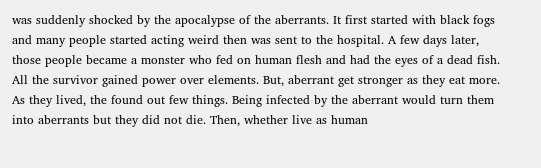was suddenly shocked by the apocalypse of the aberrants. It first started with black fogs and many people started acting weird then was sent to the hospital. A few days later, those people became a monster who fed on human flesh and had the eyes of a dead fish. All the survivor gained power over elements. But, aberrant get stronger as they eat more. As they lived, the found out few things. Being infected by the aberrant would turn them into aberrants but they did not die. Then, whether live as human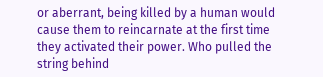or aberrant, being killed by a human would cause them to reincarnate at the first time they activated their power. Who pulled the string behind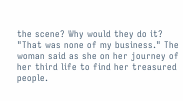the scene? Why would they do it? "That was none of my business." The woman said as she on her journey of her third life to find her treasured people.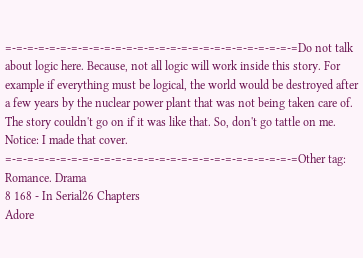=-=-=-=-=-=-=-=-=-=-=-=-=-=-=-=-=-=-=-=-=-=-=-=-=-=-=Do not talk about logic here. Because, not all logic will work inside this story. For example if everything must be logical, the world would be destroyed after a few years by the nuclear power plant that was not being taken care of. The story couldn't go on if it was like that. So, don't go tattle on me. Notice: I made that cover. =-=-=-=-=-=-=-=-=-=-=-=-=-=-=-=-=-=-=-=-=-=-=-=-=-=-=Other tag: Romance. Drama
8 168 - In Serial26 Chapters
Adore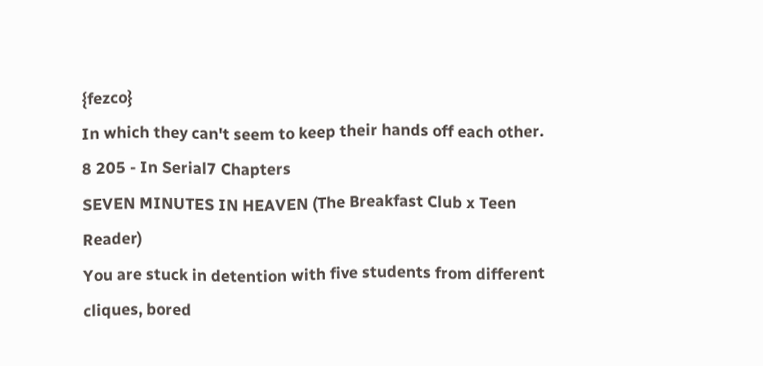{fezco}
In which they can't seem to keep their hands off each other.
8 205 - In Serial7 Chapters
SEVEN MINUTES IN HEAVEN (The Breakfast Club x Teen Reader)
You are stuck in detention with five students from different cliques, bored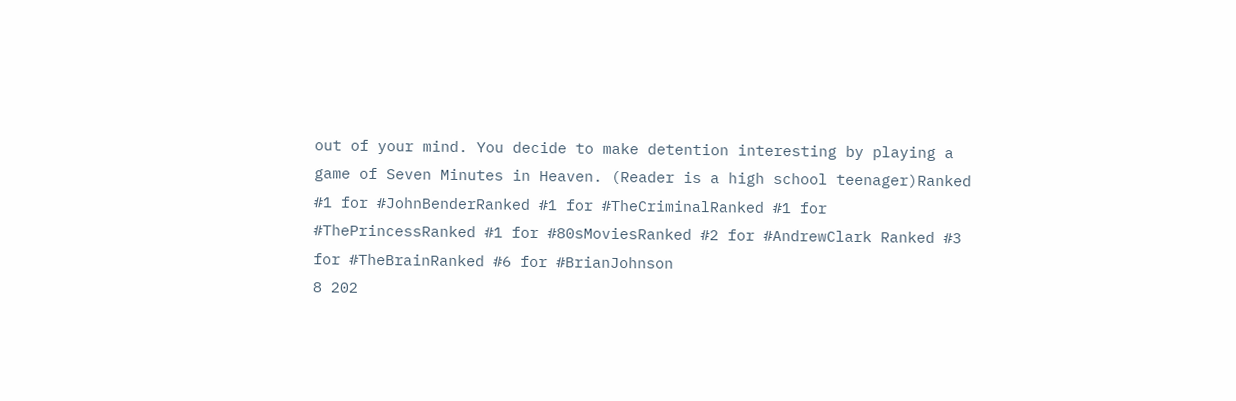out of your mind. You decide to make detention interesting by playing a game of Seven Minutes in Heaven. (Reader is a high school teenager)Ranked #1 for #JohnBenderRanked #1 for #TheCriminalRanked #1 for #ThePrincessRanked #1 for #80sMoviesRanked #2 for #AndrewClark Ranked #3 for #TheBrainRanked #6 for #BrianJohnson
8 202